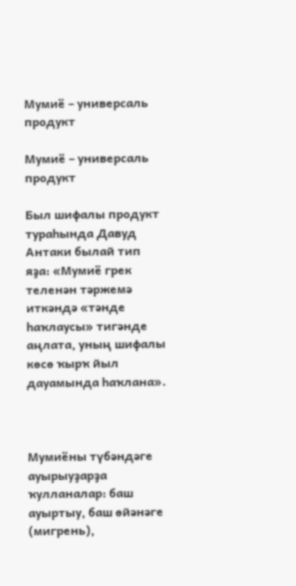Мумиё – универсаль продукт

Мумиё – универсаль продукт

Был шифалы продукт тураһында Давуд Антаки былай тип яҙа: «Мумиё грек теленән тәржемә иткәндә «тәнде һаҡлаусы» тигәнде аңлата, уның шифалы көсө ҡырҡ йыл дауамында һаҡлана».



Мумиёны түбәндәге ауырыуҙарҙа ҡулланалар: баш ауыртыу, баш өйәнәге (мигрень),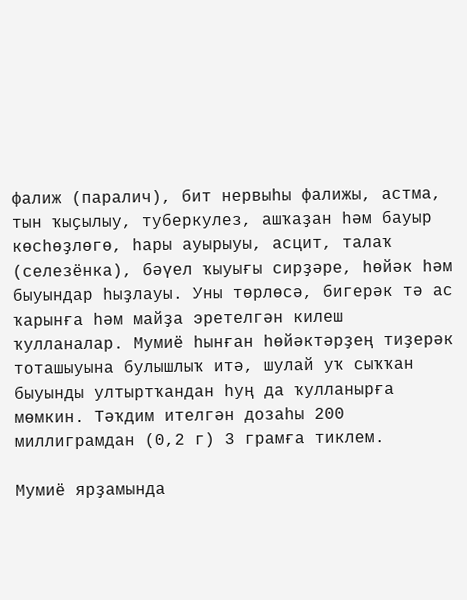фалиж (паралич), бит нервыһы фалижы, астма, тын ҡыҫылыу, туберкулез, ашҡаҙан һәм бауыр көсһөҙлөгө, һары ауырыуы, асцит, талаҡ (селезёнка), бәүел ҡыуығы сирҙәре, һөйәк һәм быуындар һыҙлауы. Уны төрлөсә, бигерәк тә ас ҡарынға һәм майҙа эретелгән килеш ҡулланалар. Мумиё һынған һөйәктәрҙең тиҙерәк тоташыуына булышлыҡ итә, шулай уҡ сыҡҡан быуынды ултыртҡандан һуң да ҡулланырға мөмкин. Тәҡдим ителгән дозаһы 200 миллиграмдан (0,2 г) 3 грамға тиклем.

Мумиё ярҙамында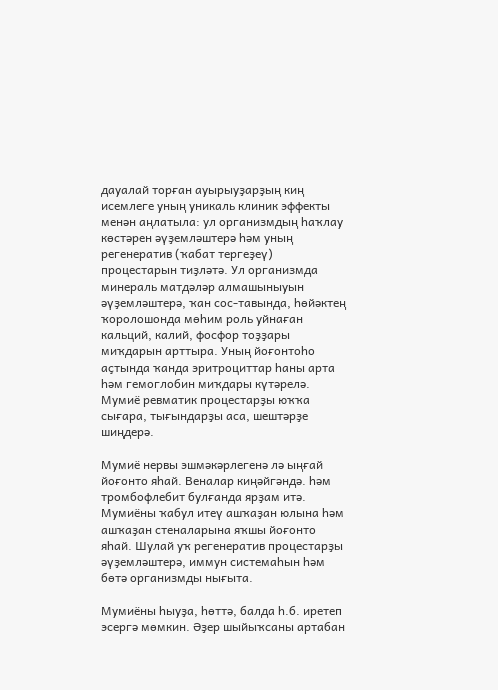дауалай торған ауырыуҙарҙың киң исемлеге уның уникаль клиник эффекты менән аңлатыла: ул организмдың һаҡлау көстәрен әүҙемләштерә һәм уның регенератив (ҡабат тергеҙеү) процестарын тиҙләтә. Ул организмда минераль матдәләр алмашыныуын әүҙемләштерә, ҡан сос-тавында, һөйәктең ҡоролошонда мөһим роль уйнаған кальций, калий, фосфор тоҙҙары миҡдарын арттыра. Уның йоғонтоһо аҫтында ҡанда эритроциттар һаны арта һәм гемоглобин миҡдары күтәрелә. Мумиё ревматик процестарҙы юҡҡа сығара, тығындарҙы аса, шештәрҙе шиңдерә.

Мумиё нервы эшмәкәрлегенә лә ыңғай йоғонто яһай. Веналар киңәйгәндә. һәм тромбофлебит булғанда ярҙам итә. Мумиёны ҡабул итеү ашҡаҙан юлына һәм ашҡаҙан стеналарына яҡшы йоғонто яһай. Шулай уҡ регенератив процестарҙы әүҙемләштерә, иммун системаһын һәм бөтә организмды нығыта.

Мумиёны һыуҙа, һөттә, балда һ.б. иретеп эсергә мөмкин. Әҙер шыйыҡсаны артабан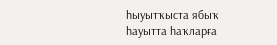һыуытҡыста ябыҡ һауытта һаҡларға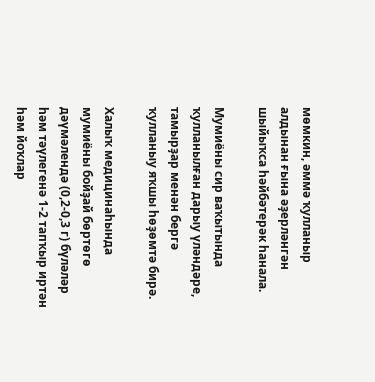мөмкин, әммә ҡулланыр алдынан ғына әҙерләнгән шыйыҡса һәйбәтерәк һанала.

Мумиёны сир ваҡытында ҡулланылған дарыу үләндәре, тамырҙар менән бергә ҡулланыу яҡшы һөҙөмтә бирә.

Халыҡ медицинаһында мумиёны бойҙай бөртөгө дәүмәлендә (0,2-0,3 г) бүләләр һәм тәүлегенә 1-2 тапҡыр иртән һәм йоҡлар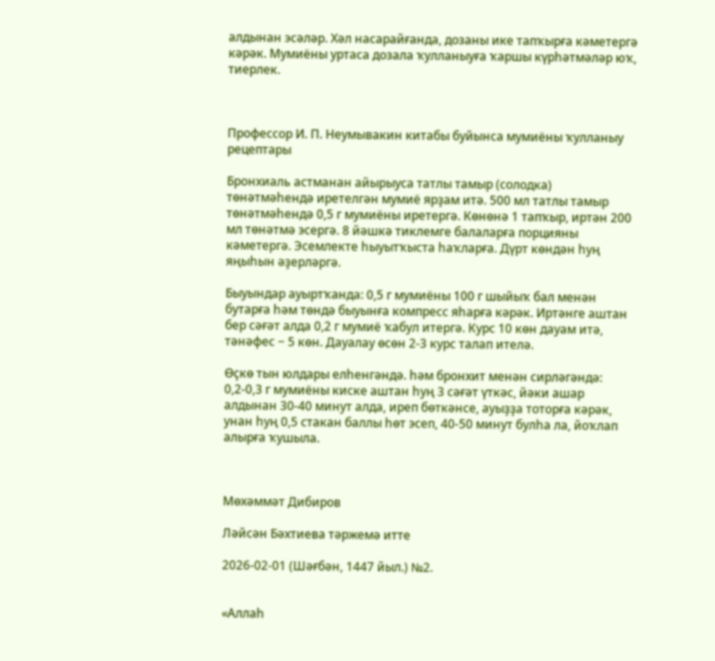алдынан эсәләр. Хәл насарайғанда, дозаны ике тапҡырға кәметергә кәрәк. Мумиёны уртаса дозала ҡулланыуға ҡаршы күрһәтмәләр юҡ, тиерлек.



Профессор И. П. Неумывакин китабы буйынса мумиёны ҡулланыу рецептары

Бронхиаль астманан айырыуса татлы тамыр (солодка) төнәтмәһендә иретелгән мумиё ярҙам итә. 500 мл татлы тамыр төнәтмәһендә 0,5 г мумиёны иретергә. Көнөнә 1 тапҡыр, иртән 200 мл төнәтмә эсергә. 8 йәшкә тиклемге балаларға порцияны кәметергә. Эсемлекте һыуытҡыста һаҡларға. Дүрт көндән һуң яңыһын әҙерләргә.

Быуындар ауыртҡанда: 0,5 г мумиёны 100 г шыйыҡ бал менән бутарға һәм төндә быуынға компресс яһарға кәрәк. Иртәнге аштан бер сәғәт алда 0,2 г мумиё ҡабул итергә. Курс 10 көн дауам итә, тәнәфес − 5 көн. Дауалау өсөн 2-3 курс талап ителә.

Өҫкө тын юлдары елһенгәндә. һәм бронхит менән сирләгәндә: 0,2-0,3 г мумиёны киске аштан һуң 3 сәғәт үткәс, йәки ашар алдынан 30-40 минут алда, иреп бөткәнсе, ауыҙҙа тоторға кәрәк, унан һуң 0,5 стакан баллы һөт эсеп, 40-50 минут булһа ла, йоҡлап алырға ҡушыла.



Мөхәммәт Дибиров

Ләйсән Бәхтиева тәржемә итте

2026-02-01 (Шәғбән, 1447 йыл.) №2.


«Аллаһ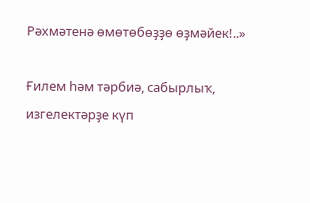Рәхмәтенә өмөтөбөҙҙө өҙмәйек!..»

Ғилем һәм тәрбиә, сабырлыҡ, изгелектәрҙе күп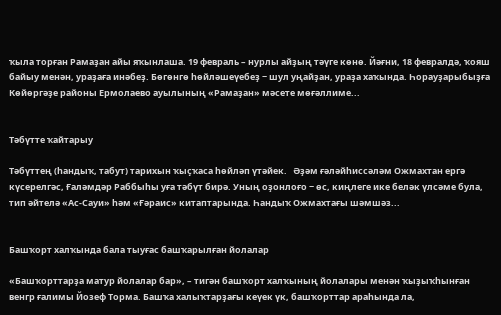ҡыла торған Рамаҙан айы яҡынлаша. 19 февраль – нурлы айҙың тәүге көнө. Йәғни, 18 февралдә, ҡояш байыу менән, ураҙаға инәбеҙ. Бөгөнгө һөйләшеүебеҙ − шул уңайҙан, ураҙа хаҡында. Һорауҙарыбыҙға Көйөргәҙе районы Ермолаево ауылының «Рамаҙан» мәсете мөғәллиме...


Тәбүтте ҡайтарыу

Тәбүттең (һандыҡ, табут) тарихын ҡыҫҡаса һөйләп үтәйек.   Әҙәм ғәләйһиссәләм Ожмахтан ергә күсерелгәс, Ғаләмдәр Раббыһы уға тәбүт бирә. Уның оҙонлоғо − өс, киңлеге ике беләк үлсәме була, тип әйтелә «Ас-Сауи» һәм «Ғәраис» китаптарында. Һандыҡ Ожмахтағы шәмшәз...


Башҡорт халҡында бала тыуғас башҡарылған йолалар

«Башҡорттарҙа матур йолалар бар», – тигән башҡорт халҡының йолалары менән ҡыҙыҡһынған венгр ғалимы Йозеф Торма. Башҡа халыҡтарҙағы кеүек үк, башҡорттар араһында ла,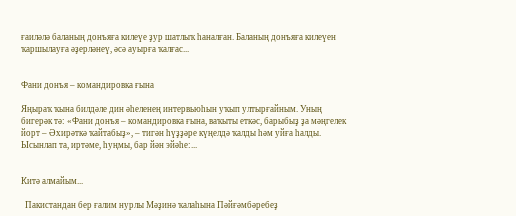ғаиләлә баланың донъяға килеүе ҙур шатлыҡ һаналған. Баланың донъяға килеүен ҡаршылауға әҙерләнеү, әсә ауырға ҡалғас...


Фани донъя – командировка ғына

Яңыраҡ ҡына билдәле дин әһеленең интервьюһын уҡып ултырғайным. Уның бигерәк тә: «Фани донъя – командировка ғына, ваҡыты еткәс, барыбыҙ ҙа мәңгелек йорт – Әхирәткә ҡайтабыҙ», – тигән һүҙҙәре күңелдә ҡалды һәм уйға һалды. Ысынлап та, иртәме, һуңмы, бар йән эйәһе:...


Китә алмайым...

  Пакистандан бер ғалим нурлы Мәҙинә ҡалаһына Пәйғәмбәребеҙ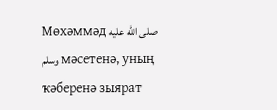Мөхәммәд صلى الله عليه وسلم мәсетенә, уның ҡәберенә зыярат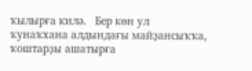ҡылырға килә.   Бер көн ул ҡунаҡхана алдындағы майҙансыҡҡа, ҡоштарҙы ашатырға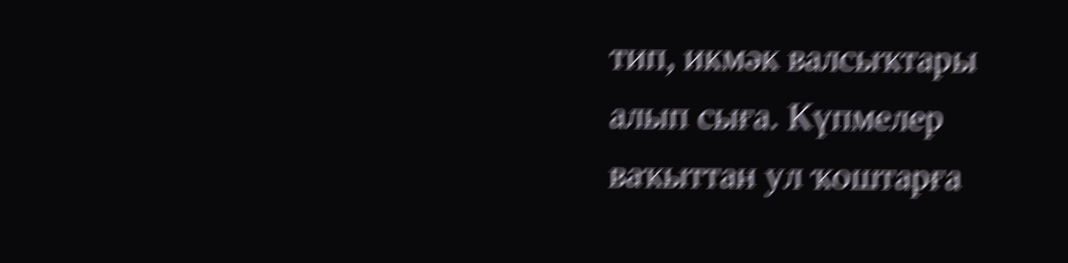тип, икмәк валсыҡтары алып сыға. Күпмелер ваҡыттан ул ҡоштарға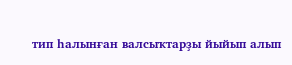тип һалынған валсыҡтарҙы йыйып алып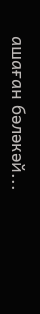ашаған бәләкәй...